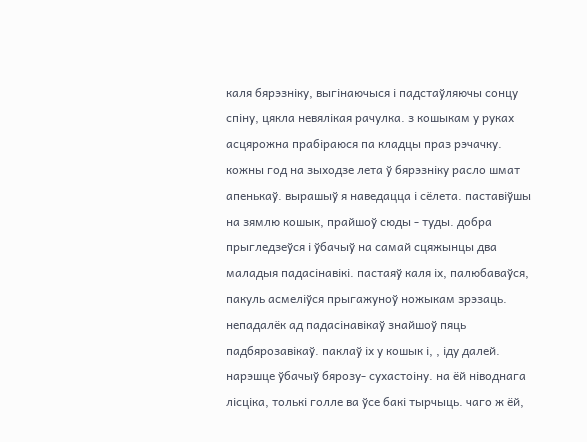каля бярэзніку, выгінаючыся і падстаўляючы сонцу спіну, цякла невялікая рачулка. з кошыкам у руках асцярожна прабіраюся па кладцы праз рэчачку. кожны год на зыходзе лета ў бярэзніку расло шмат апенькаў. вырашыў я наведацца і сёлета. паставіўшы на зямлю кошык, прайшоў сюды - туды. добра прыгледзеўся і ўбачыў на самай сцяжынцы два маладыя падасінавікі. пастаяў каля іх, палюбаваўся, пакуль асмеліўся прыгажуноў ножыкам зрэзаць. непадалёк ад падасінавікаў знайшоў пяць падбярозавікаў. паклаў іх у кошык і, , іду далей. нарэшце ўбачыў бярозу- сухастоіну. на ёй ніводнага лісціка, толькі голле ва ўсе бакі тырчыць. чаго ж ёй,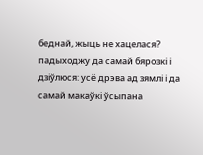беднай, жыць не хацелася? падыходжу да самай бярозкі і дзіўлюся: усё дрэва ад зямлі і да самай макаўкі ўсыпана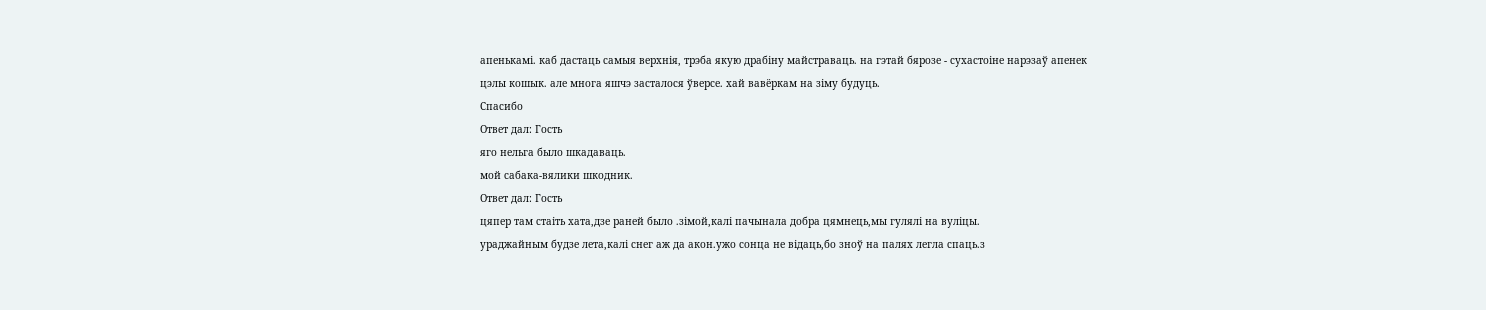апенькамі. каб дастаць самыя верхнія, трэба якую драбіну майстраваць. на гэтай бярозе - сухастоіне нарэзаў апенек цэлы кошык. але многа яшчэ засталося ўверсе. хай вавёркам на зіму будуць.
Спасибо
Ответ дал: Гость
яго нельга было шкадаваць.
мой сабака-вялики шкодник.
Ответ дал: Гость
цяпер там стаіть хата,дзе раней было .зімой,калі пачынала добра цямнець,мы гулялі на вуліцы.
ураджайным будзе лета,калі снег аж да акон.ужо сонца не відаць,бо зноў на палях легла спаць.з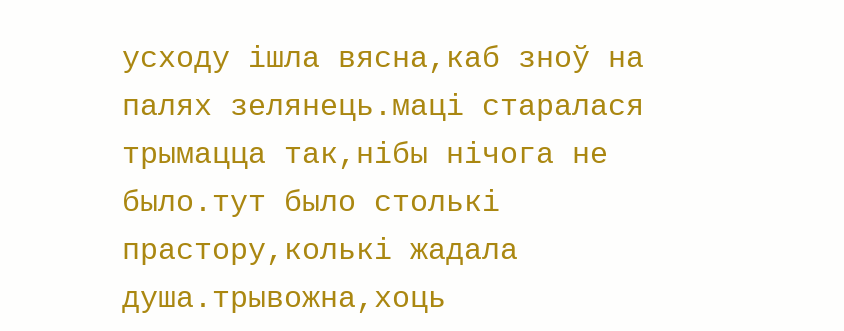усходу ішла вясна,каб зноў на палях зелянець.маці старалася трымацца так,нібы нічога не было.тут было столькі прастору,колькі жадала душа.трывожна,хоць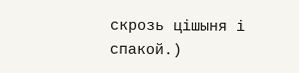скрозь цішыня і спакой.)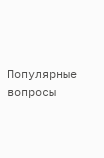Популярные вопросы